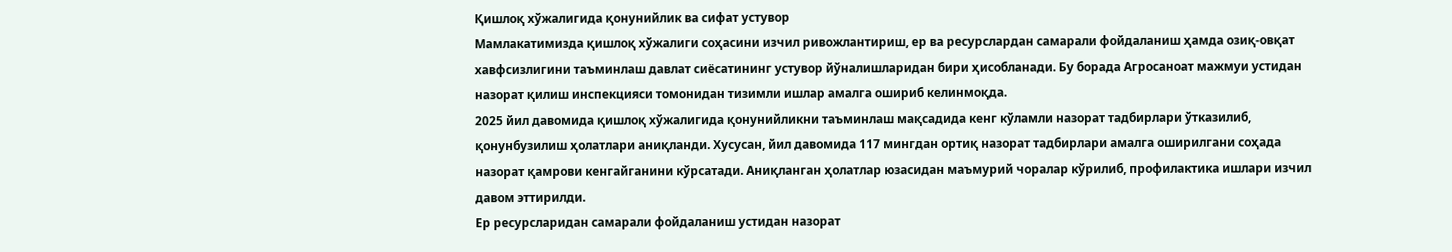Қишлоқ хўжалигида қонунийлик ва сифат устувор
Мамлакатимизда қишлоқ хўжалиги соҳасини изчил ривожлантириш, ер ва ресурслардан самарали фойдаланиш ҳамда озиқ-овқат хавфсизлигини таъминлаш давлат сиёсатининг устувор йўналишларидан бири ҳисобланади. Бу борада Агросаноат мажмуи устидан назорат қилиш инспекцияси томонидан тизимли ишлар амалга ошириб келинмоқда.
2025 йил давомида қишлоқ хўжалигида қонунийликни таъминлаш мақсадида кенг кўламли назорат тадбирлари ўтказилиб, қонунбузилиш ҳолатлари аниқланди. Хусусан, йил давомида 117 мингдан ортиқ назорат тадбирлари амалга оширилгани соҳада назорат қамрови кенгайганини кўрсатади. Аниқланган ҳолатлар юзасидан маъмурий чоралар кўрилиб, профилактика ишлари изчил давом эттирилди.
Ер ресурсларидан самарали фойдаланиш устидан назорат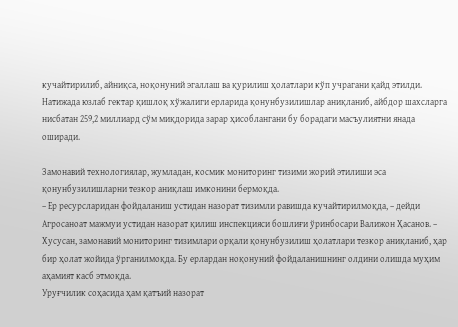кучайтирилиб, айниқса, ноқонуний эгаллаш ва қурилиш ҳолатлари кўп учрагани қайд этилди. Натижада юзлаб гектар қишлоқ хўжалиги ерларида қонунбузилишлар аниқланиб, айбдор шахсларга нисбатан 259,2 миллиард сўм миқдорида зарар ҳисоблангани бу борадаги масъулиятни янада оширади.

Замонавий технологиялар, жумладан, космик мониторинг тизими жорий этилиши эса қонунбузилишларни тезкор аниқлаш имконини бермоқда.
– Ер ресурсларидан фойдаланиш устидан назорат тизимли равишда кучайтирилмоқда, – дейди Агросаноат мажмуи устидан назорат қилиш инспекцияси бошлиғи ўринбосари Валижон Ҳасанов. – Хусусан, замонавий мониторинг тизимлари орқали қонунбузилиш ҳолатлари тезкор аниқланиб, ҳар бир ҳолат жойида ўрганилмоқда. Бу ерлардан ноқонуний фойдаланишнинг олдини олишда муҳим аҳамият касб этмоқда.
Уруғчилик соҳасида ҳам қатъий назорат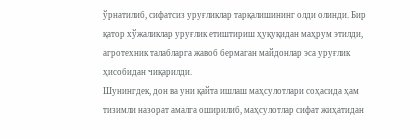ўрнатилиб, сифатсиз уруғликлар тарқалишининг олди олинди. Бир қатор хўжаликлар уруғлик етиштириш ҳуқуқидан маҳрум этилди, агротехник талабларга жавоб бермаган майдонлар эса уруғлик ҳисобидан чиқарилди.
Шунингдек, дон ва уни қайта ишлаш маҳсулотлари соҳасида ҳам тизимли назорат амалга оширилиб, маҳсулотлар сифат жиҳатидан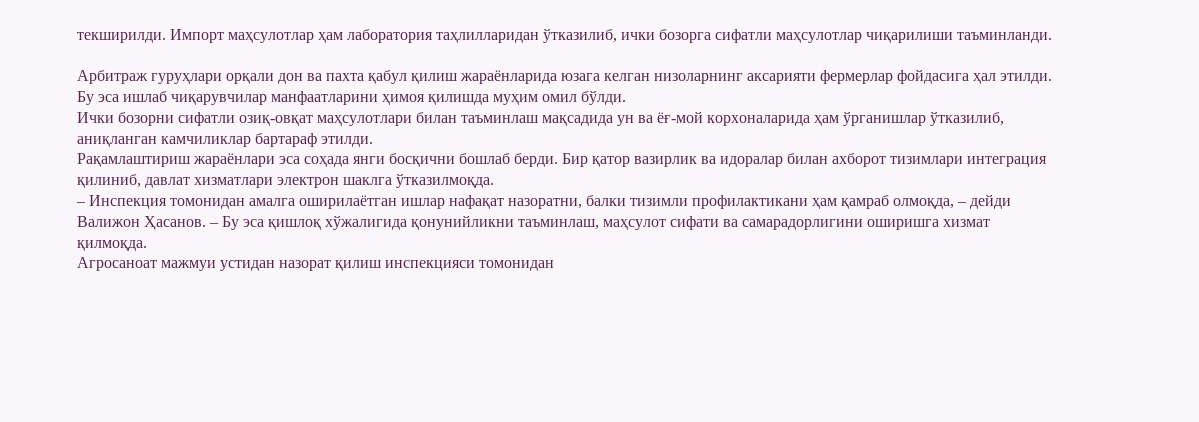текширилди. Импорт маҳсулотлар ҳам лаборатория таҳлилларидан ўтказилиб, ички бозорга сифатли маҳсулотлар чиқарилиши таъминланди.

Арбитраж гуруҳлари орқали дон ва пахта қабул қилиш жараёнларида юзага келган низоларнинг аксарияти фермерлар фойдасига ҳал этилди. Бу эса ишлаб чиқарувчилар манфаатларини ҳимоя қилишда муҳим омил бўлди.
Ички бозорни сифатли озиқ-овқат маҳсулотлари билан таъминлаш мақсадида ун ва ёғ-мой корхоналарида ҳам ўрганишлар ўтказилиб, аниқланган камчиликлар бартараф этилди.
Рақамлаштириш жараёнлари эса соҳада янги босқични бошлаб берди. Бир қатор вазирлик ва идоралар билан ахборот тизимлари интеграция қилиниб, давлат хизматлари электрон шаклга ўтказилмоқда.
– Инспекция томонидан амалга оширилаётган ишлар нафақат назоратни, балки тизимли профилактикани ҳам қамраб олмоқда, – дейди Валижон Ҳасанов. – Бу эса қишлоқ хўжалигида қонунийликни таъминлаш, маҳсулот сифати ва самарадорлигини оширишга хизмат қилмоқда.
Агросаноат мажмуи устидан назорат қилиш инспекцияси томонидан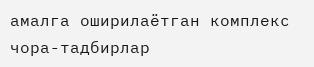амалга оширилаётган комплекс чора-тадбирлар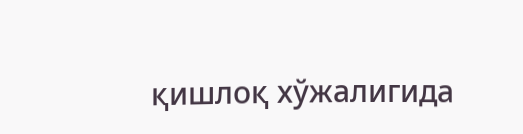қишлоқ хўжалигида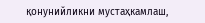қонунийликни мустаҳкамлаш,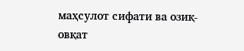маҳсулот сифати ва озиқ-овқат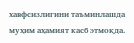хавфсизлигини таъминлашда муҳим аҳамият касб этмоқда.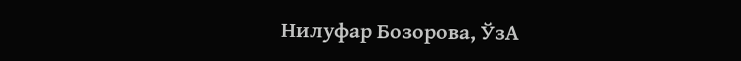Нилуфар Бозорова, ЎзА